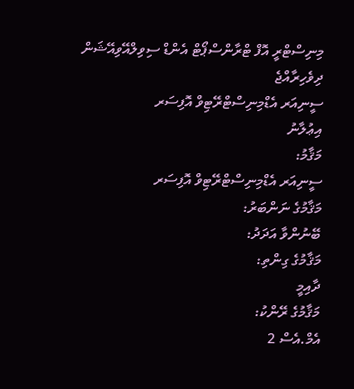މިނިސްޓްރީ އޮފް ޓްރާންސްޕޯޓް އެންޑް ސިވިލްއޭވިއޭޝަން
ދިވެހިރާއްޖެ
ސީނިއަރ އެޑްމިނިސްޓްރޭޓިވް އޮފިސަރ
އިޢުލާނު
މަޤާމު:
ސީނިއަރ އެޑްމިނިސްޓްރޭޓިވް އޮފިސަރ
މަޤާމުގެ ނަންބަރު:
ބޭނުންވާ އަދަދު:
މަޤާމުގެ ގިންތި:
ދާއިމީ
މަޤާމުގެ ރޭންކު:
އެމް.އެސް 2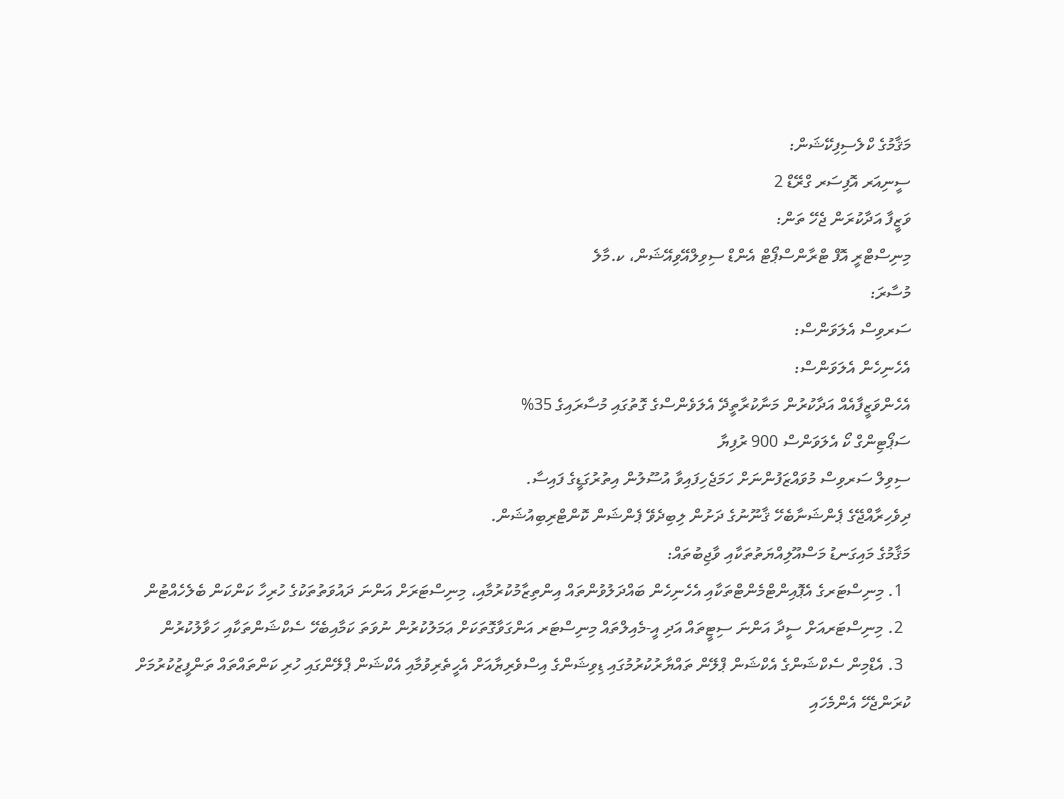މަޤާމުގެ ކްލެސިފިކޭޝަން:
ސީނިއަރ އޮފިސަރ ގްރޭޑް 2
ވަޒީފާ އަދާކުރަން ޖެހޭ ތަން:
މިނިސްޓްރީ އޮފް ޓްރާންސްޕޯޓް އެންޑް ސިވިލްއޭވިއޭޝަން، ކ.މާލެ
މުސާރަ:
ސަރވިސް އެލަވަންސް:
އެހެނިހެން އެލަވަންސް:
އެހެންވަޒީފާއެއް އަދާކުރުން މަނާކުރާތީދޭ އެލަވެންސްގެ ގޮތުގައި މުސާރައިގެ 35%
ސަޕޯޓިންގް ކޯ އެލަވަންސް 900 ރުފިޔާ
ސިވިލް ސަރވިސް މުވައްޒަފުންނަށް ހަމަޖެހިފައިވާ އުސޫލުން އިތުރުގަޑީގެ ފައިސާ.
ދިވެހިރާއްޖޭގެ ޕެންޝަނާބެހޭ ޤާނޫނުގެ ދަށުން ލިބިދެވޭ ޕެންޝަން ކޮންޓްރިބިއުޝަން.
މަޤާމުގެ މައިގަނޑު މަސްއޫލިއްޔަތުތަކާއި ވާޖިބުތައް:
  1. މިނިސްޓަރގެ އެޕޮއިންޓްމެންޓްތަކާއި އެހެނިހެން ބައްދަލުވުންތައް އިންތިޒާމުކުރުމާއި، މިނިސްޓަރަށް އަންނަ ދައުވަތުތަކުގެ ހުރިހާ ކަންކަން ބެލެހެއްޓުން
  2. މިނިސްޓަރއަށް ސީދާ އަންނަ ސިޓީތައް އަދި އީ-މެއިލްތައް މިނިސްޓަރ އަންގަވާގޮތަކަށް ޢަމަލުކުރުން ނުވަތަ ކަމާއިބެހޭ ސެކްޝަންތަކާއި ހަވާލުކުރުން
  3. އެޑްމިން ސެކްޝަންގެ އެކްޝަން ޕްލޭން ތައްޔާރުކުރުމުގައި ޑިވިޝަންގެ އިސްވެރިޔާއަށް އެހީތެރިވުމާއި އެކްޝަން ޕްލޭންގައި ހުރި ކަންތައްތައް ތަންފީޒުކުރުމަށް ކުރަންޖެހޭ އެންމެހައި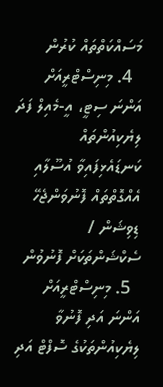މަސައްކަތްތައް ކުރުން
  4. މިނިސްޓްރީއަށް އަންނަ ސިޓީ، އީ-މެއިލް ފަދަ ލިޔެކިއުންތައް ކަނޑައެޅިފައިވާ އުސޫލާއި އެއްގޮތްތައް ފޮނުވަންޖެހޭ ޑިވިޝަން / ސެކްޝަންތަކަށް ފޮނުވުން
  5. މިނިސްޓްރީއަށް އަންނަ އަދި ފޮނުވާ ލިޔެކިއުންތަކުގެ ސޮފްޓް އަދި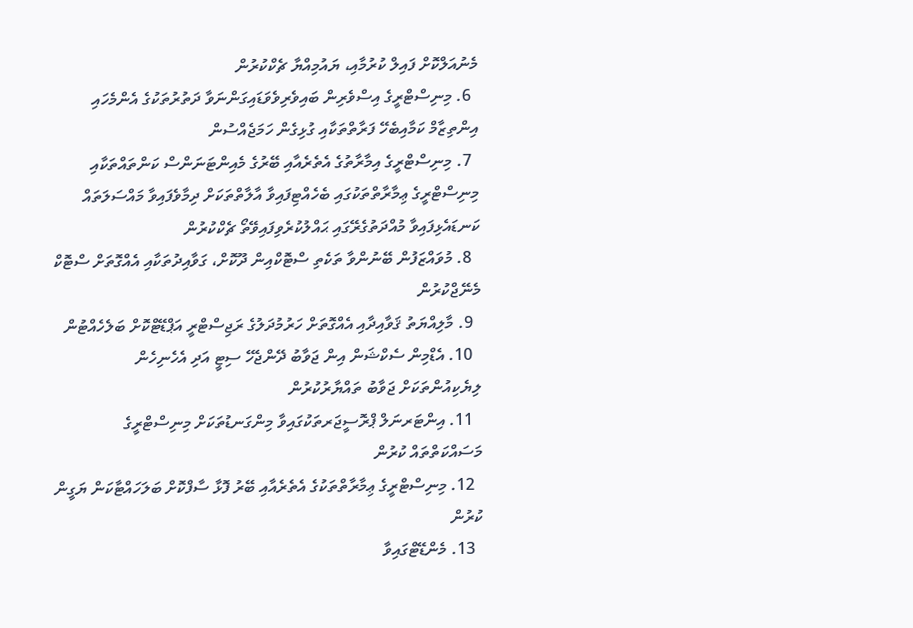މެނުއަލްކޮށް ފައިލް ކުރުމާއި، ޔައުމިއްޔާ ޗެކްކުރުން
  6. މިނިސްޓްރީގެ އިސްވެރިން ބައިވެރިވެވަޑައިގަންނަވާ ދަތުރުތަކުގެ އެންމެހައި އިންތިޒާމް ކަމާއިބެހޭ ފަރާތްތަކާއި ގުޅިގެން ހަމަޖެއްސުން
  7. މިނިސްޓްރީގެ އިމާރާތުގެ އެތެރެއާއި ބޭރުގެ މެއިންޓަނަންސް ކަންތައްތަކާއި މިނިސްޓްރީގެ ޢިމާރާތްތަކުގައި ބެހެއްޓިފައިވާ އާލާތްތަކަށް ދިމާވެފައިވާ މައްސަލަތައް ކަނޑައެޅިފައިވާ މުއްދަތުގެރޭގައި ޙައްލުކުރެވިފައިވޭތޯ ޗެކްކުރުން
  8. މުވައްޒަފުން ބޭނުންވާ ތަކެތި ސްޓޮކްއިން ދޫކޮށް، ގަވާއިދުތަކާއި އެއްގޮތަށް ސްޓޮކް މެނޭޖްކުރުން
  9. މާލިއްޔަތު ޤަވާއިދާއި އެއްގޮތަށް ހަރުމުދަލުގެ ރަޖިސްޓްރީ އަޕްޑޭޓްކޮށް ބަލެހެއްޓުން
  10. އެޑްމިން ސެކްޝަން އިން ޖަވާބު ދޭންޖެހޭ ސިޓީ އަދި އެހެނިހެން ލިޔެކިއުންތަކަށް ޖަވާބު ތައްޔާރުކުރުން
  11. އިންޓަރނަލް ޕްރޮސީޖަރތަކުގައިވާ މިންގަނޑުތަކަށް މިނިސްޓްރީގެ މަސައްކަތްތައް ކުރުން
  12. މިނިސްޓްރީގެ ޢިމާރާތްތަކުގެ އެތެރެއާއި ބޭރު ފޮޅާ ސާފްކޮށް ބަލަހައްޓާކަން ޔަގީން ކުރުން
  13. މެންޑޭޓްގައިވާ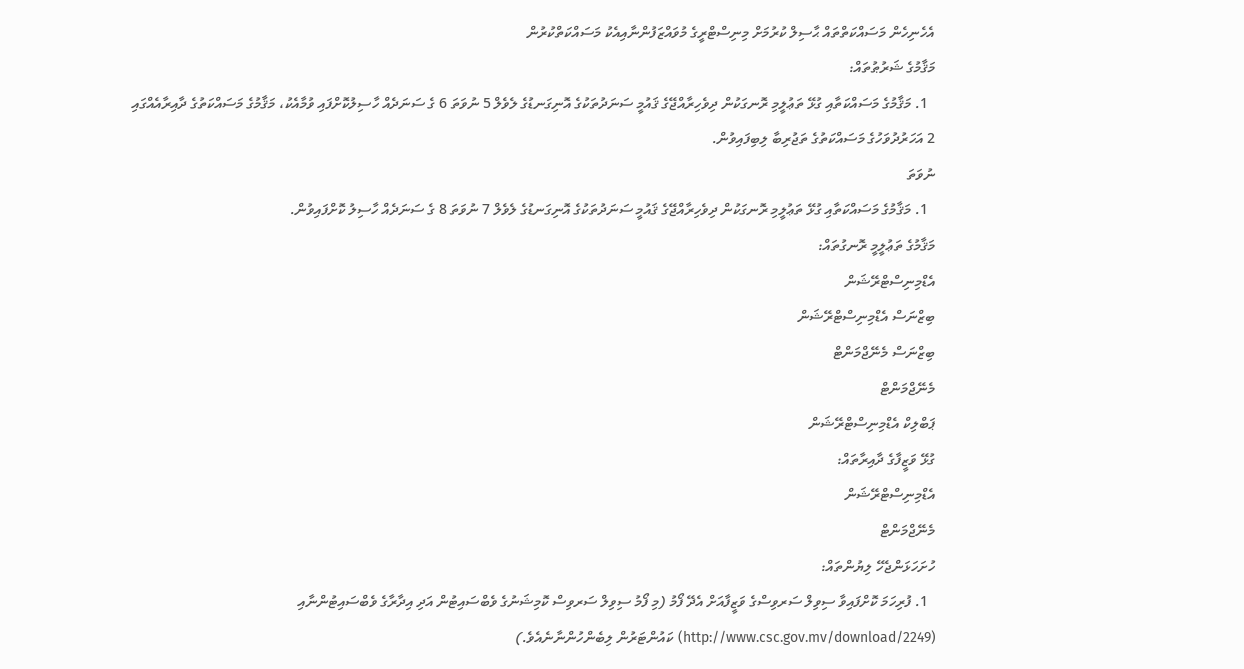އެހެނިހެން މަސައްކަތްތައް ޙާސިލް ކުރުމަށް މިނިސްޓްރީގެ މުވައްޒަފުންނާއިއެކު މަސައްކަތްކުރުން
މަޤާމުގެ ޝަރުޠުތައް:
  1. މަޤާމުގެ މަސައްކަތާއި ގުޅޭ ތަޢުލީމި ރޮނގަކުން ދިވެހިރާއްޖޭގެ ޤައުމީ ސަނަދުތަކުގެ އޮނިގަނޑުގެ ލެވެލް 5 ނުވަތަ 6 ގެ ސަނަދެއް ހާސިލުކޮށްފައި ވުމާއެކު، މަޤާމުގެ މަސައްކަތުގެ ދާއިރާއެއްގައި 2 އަހަރުދުވަހުގެ މަސައްކަތުގެ ތަޖުރިބާ ލިބިފައިވުން.
ނުވަތަ
  1. މަޤާމުގެ މަސައްކަތާއި ގުޅޭ ތަޢުލީމި ރޮނގަކުން ދިވެހިރާއްޖޭގެ ޤައުމީ ސަނަދުތަކުގެ އޮނިގަނޑުގެ ލެވެލް 7 ނުވަތަ 8 ގެ ސަނަދެއް ހާސިލު ކޮށްފައިވުން.
މަޤާމުގެ ތަޢުލީމީ ރޮނގުތައް:
އެޑްމިނިސްޓްރޭޝަން
ބިޒްނަސް އެޑްމިނިސްޓްރޭޝަން
ބިޒްނަސް މެނޭޖްމަންޓް
މެނޭޖްމަންޓް
ޕަބްލިކް އެޑްމިނިސްޓްރޭޝަން
ގުޅޭ ވަޒީފާގެ ދާއިރާތައް:
އެޑްމިނިސްޓްރޭޝަން
މެނޭޖްމަންޓް
ހުށަހަޅަންޖެހޭ ލިޔުންތައް:
  1. ފުރިހަމަ ކޮށްފައިވާ ސިވިލް ސަރވިސްގެ ވަޒީފާއަށް އެދޭ ފޯމު (މި ފޯމު ސިވިލް ސަރވިސް ކޮމިޝަނުގެ ވެބްސައިޓުން އަދި އިދާރާގެ ވެބްސައިޓުންނާއި (http://www.csc.gov.mv/download/2249) ކައުންޓަރުން ލިބެންހުންނާނެއެވެ.)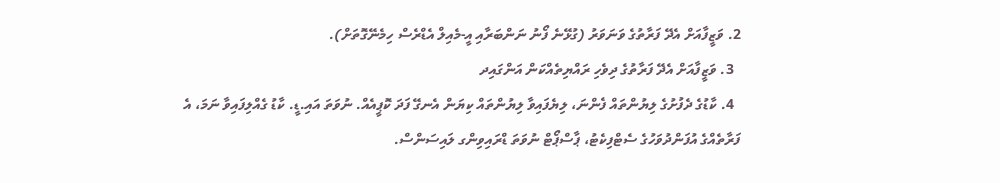2. ވަޒީފާއަށް އެދޭ ފަރާތުގެ ވަނަވަރު (ގުޅޭނެ ފޯނު ނަންބަރާއި އީ-މެއިލް އެޑްރެސް ހިމެނޭގޮތަށް).
  3. ވަޒީފާއަށް އެދޭ ފަރާތުގެ ދިވެހި ރައްޔިތެއްކަން އަންގައިދ
  4. ކާޑުގެ ދެފުށުގެ ލިޔުންތައް ފެންނަ، ލިޔެފައިވާ ލިޔުންތައް ކިޔަން އެނގޭ ފަދަ ކޮޕީއެއް. ނުވަތަ އައި.ޑީ. ކާޑު ގެއްލިފައިވާ ނަމަ، އެ ފަރާތެއްގެ އުފަންދުވަހުގެ ސެޓްފިކެޓު، ޕާސްޕޯޓް ނުވަތަ ޑްރައިވިންގ ލައިސަންސް.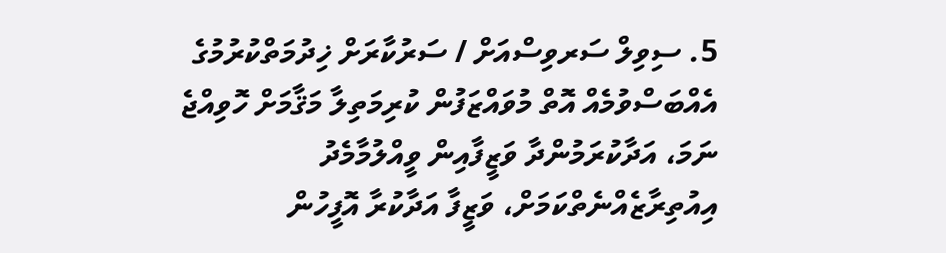5. ސިވިލް ސަރވިސްއަށް / ސަރުކާރަށް ޚިދުމަތްކުރުމުގެ އެއްބަސްވުމެއް އޮތް މުވައްޒަފުން ކުރިމަތިލާ މަޤާމަށް ހޮވިއްޖެ ނަމަ، އަދާކުރަމުންދާ ވަޒީފާއިން ވީއްލުމާމެދު އިއުތިރާޒެއްނެތްކަމަށް، ވަޒީފާ އަދާކުރާ އޮފީހުން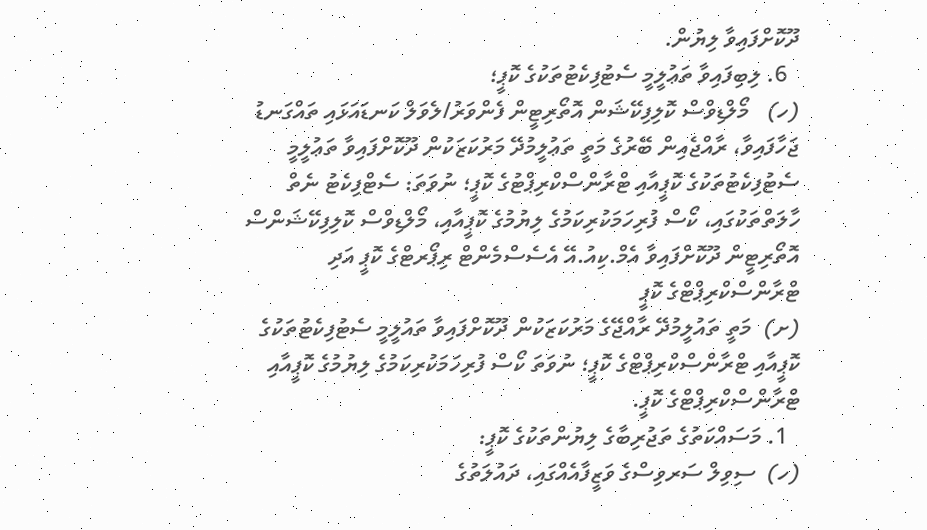ދޫކޮށްފައިވާ ލިޔުން.
  6. ލިބިފައިވާ ތަޢުލީމީ ސެޓުފިކެޓުތަކުގެ ކޮޕީ؛
(ހ)   މޯލްޑިވްސް ކޮލިފިކޭޝަން އޮތޯރިޓީން ފެންވަރު/ލެވަލް ކަނޑައަޅައި ތައްގަނޑު ޖަހާފައިވާ، ރާއްޖެއިން ބޭރުގެ މަތީ ތަޢުލީމުދޭ މަރުކަޒަކުން ދޫކޮށްފައިވާ ތަޢުލީމީ ސެޓުފިކެޓުތަކުގެ ކޮޕީއާއި ޓްރާންސްކްރިޕްޓުގެ ކޮޕީ؛ ނުވަތަ: ސެޓްފިކެޓު ނެތް ހާލަތްތަކުގައި، ކޯސް ފުރިހަމަކުރިކަމުގެ ލިޔުމުގެ ކޮޕީއާއި، މޯލްޑިވްސް ކޮލިފިކޭޝަންސް އޮތޯރިޓީން ދޫކޮށްފައިވާ އެމް.ކިއު.އޭ އެސެސްމެންޓް ރިޕޯރޓްގެ ކޮޕީ އަދި ޓްރާންސްކްރިޕްޓްގެ ކޮޕީ
(ށ)  މަތީ ތައުލީމުދޭ ރާއްޖޭގެ މަރުކަޒަކުން ދޫކޮށްފައިވާ ތައުލީމީ ސެޓުފިކެޓުތަކުގެ ކޮޕީއާއި ޓްރާންސްކްރިޕްޓްގެ ކޮޕީ؛ ނުވަތަ ކޯސް ފުރިހަމަކުރިކަމުގެ ލިޔުމުގެ ކޮޕީއާއި ޓްރާންސްކްރިޕްޓްގެ ކޮޕީ.
  1. މަސައްކަތުގެ ތަޖުރިބާގެ ލިޔުންތަކުގެ ކޮޕީ:
(ހ)  ސިވިލް ސަރވިސްގެ ވަޒީފާއެއްގައި، ދައުލަތުގެ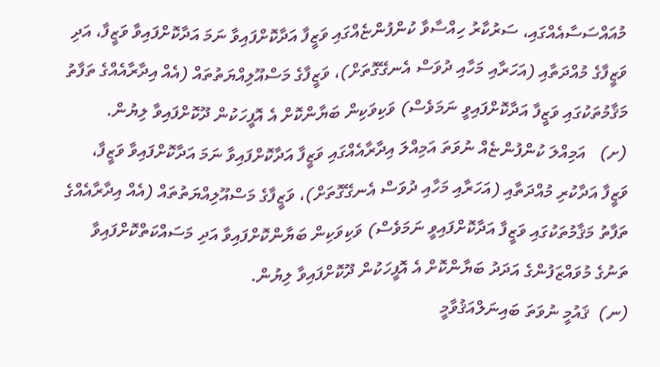މުއައްސަސާއެއްގައި، ސަރުކާރު ހިއްސާވާ ކުންފުންޏެއްގައި ވަޒީފާ އަދާކޮށްފައިވާ ނަމަ އަދާކޮށްފައިވާ ވަޒީފާ، އަދި ވަޒީފާގެ މުއްދަތާއި (އަހަރާއި މަހާއި ދުވަސް އެނގޭގޮތަށް)، ވަޒީފާގެ މަސްއޫލިއްޔަތުތައް (އެއް އިދާރާއެއްގެ ތަފާތު މަޤާމުތަކުގައި ވަޒީފާ އަދާކޮށްފައިވީ ނަމަވެސް) ވަކިވަކިން ބަޔާންކޮށް އެ އޮފީހަކުން ދޫކޮށްފައިވާ ލިޔުން.
(ށ)   އަމިއްލަ ކުންފުންޏެއް ނުވަތަ އަމިއްލަ އިދާރާއެއްގައި ވަޒީފާ އަދާކޮށްފައިވާ ނަމަ އަދާކޮށްފައިވާ ވަޒީފާ، ވަޒީފާ އަދާކުރި މުއްދަތާއި (އަހަރާއި މަހާއި ދުވަސް އެނގޭގޮތަށް)، ވަޒީފާގެ މަސްއޫލިއްޔަތުތައް (އެއް އިދާރާއެއްގެ ތަފާތު މަޤާމުތަކުގައި ވަޒީފާ އަދާކޮށްފައިވީ ނަމަވެސް) ވަކިވަކިން ބަޔާންކޮށްފައިވާ އަދި މަސައްކަތްކޮށްފައިވާ ތަނުގެ މުވައްޒަފުންގެ އަދަދު ބަޔާންކޮށް އެ އޮފީހަކުން ދޫކޮށްފައިވާ ލިޔުން.
(ނ)  ޤައުމީ ނުވަތަ ބައިނަލްއަޤުވާމީ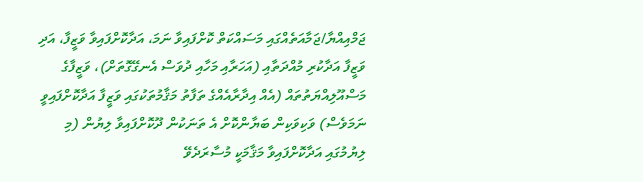ޖަމްއިއްޔާ/ޖަމާއަތެއްގައި މަސައްކަތް ކޮށްފައިވާ ނަމަ، އަދާކޮށްފައިވާ ވަޒީފާ، އަދި ވަޒީފާ އަދާކުރި މުއްދަތާއި (އަހަރާއި މަހާއި ދުވަސް އެނގޭގޮތަށް)، ވަޒީފާގެ މަސްއޫލިއްޔަތުތައް (އެއް އިދާރާއެއްގެ ތަފާތު މަޤާމުތަކުގައި ވަޒީފާ އަދާކޮށްފައިވީ ނަމަވެސް) ވަކިވަކިން ބަޔާންކޮށް އެ ތަނަކުން ދޫކޮށްފައިވާ ލިޔުން (މި ލިޔުމުގައި އަދާކޮށްފައިވާ މަޤާމަކީ މުސާރަދެވޭ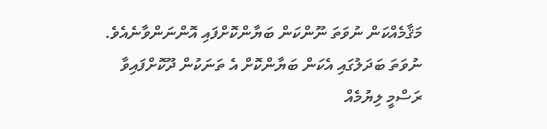މަޤާމެއްކަން ނުވަތަ ނޫންކަން ބަޔާންކޮށްފައި އޮންނަންވާނެއެވެ. ނުވަތަ ބަދަލުގައި އެކަން ބަޔާންކޮށް އެ ތަނަކުން ދޫކޮށްފައިވާ ރަސްމީ ލިޔުމެއް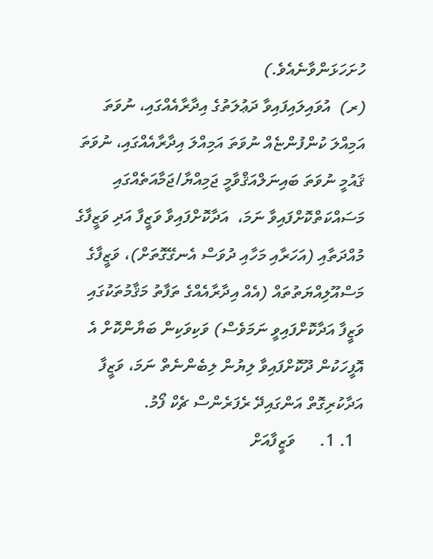ހުށަހަޅަންވާނެއެވެ.)
(ރ)  އުވައިލައިފައިވާ ދަޢުލަތުގެ އިދާރާއެއްގައި، ނުވަތަ އަމިއްލަ ކުންފުންޏެއް ނުވަތަ އަމިއްލަ އިދާރާއެއްގައި، ނުވަތަ ޤައުމީ ނުވަތަ ބައިނަލްއަޤްވާމީ ޖަމިއްޔާ/ޖަމާއަތެއްގައި މަސައްކަތްކޮށްފައިވާ ނަމަ،  އަދާކޮށްފައިވާ ވަޒީފާ އަދި ވަޒީފާގެ މުއްދަތާއި (އަހަރާއި މަހާއި ދުވަސް އެނގޭގޮތަށް)، ވަޒީފާގެ މަސްއޫލިއްޔަތުތައް (އެއް އިދާރާއެއްގެ ތަފާތު މަޤާމުތަކުގައި ވަޒީފާ އަދާކޮށްފައިވީ ނަމަވެސް) ވަކިވަކިން ބަޔާންކޮށް އެ އޮފީހަކުން ދޫކޮށްފައިވާ ލިޔުން ލިބެންނެތް ނަމަ، ވަޒީފާ އަދާކުރިގޮތް އަންގައިދޭ ރެފަރެންސް ޗެކް ފޯމު.
  1. 1.      ވަޒީފާއަށް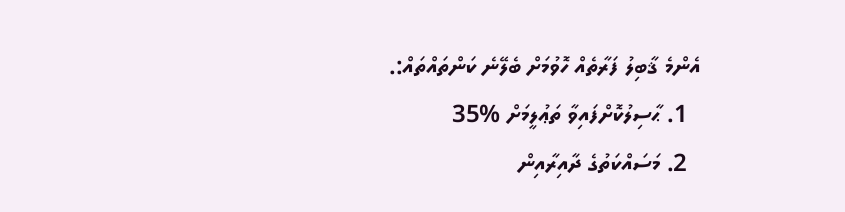އެންމެ ޤާބިލު ފަރާތެއް ހޮވުމަށް ބެލޭނެ ކަންތައްތައް:.
  1. ޙާސިލުކޮށްފައިވާ ތަޢުލީމަށް %35
  2. މަސައްކަތުގެ ދާއިރާއިން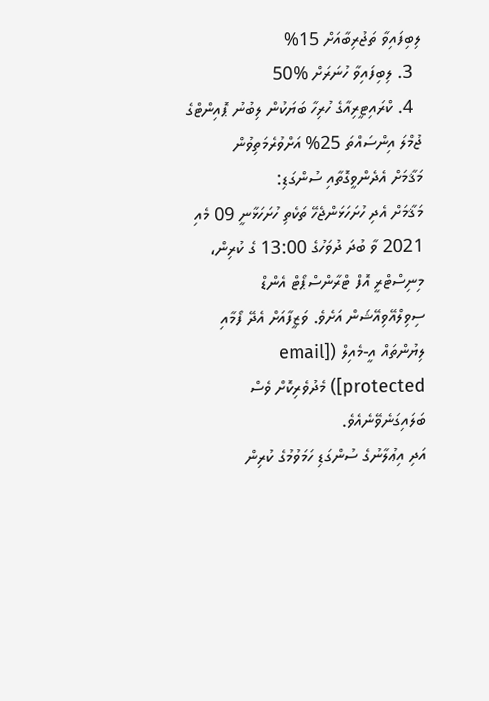ލިބިފައިވާ ތަޖުރިބާއަށް 15%
  3. ލިބިފައިވާ ހުނަރަށް %50
  4. ކްރައިޓީރިއާގެ ހުރިހާ ބަޔަކުން ލިބުނު ޕޮއިންޓްގެ ޖުމްލަ އިންސައްތަ 25% އަށްވުރެމަތިވުން
މަޤާމަށް އެދެންވީގޮތާއި ސުންގަޑި:
މަޤާމަށް އެދި ހުށަހަޅަންޖެހޭ ތަކެތި ހުށަހަޅާނީ 09 މެއި 2021 ވާ ބުދަ ދުވަހުގެ 13:00 ގެ ކުރިން، މިނިސްޓްރީ އޮފް ޓްރާންސްޕޯޓް އެންޑް ސިވިލްއޭވިއޭޝަން އަށެވެ. ވަޒީފާއަށް އެދޭ ފޯމާއި ލިޔުންތައް އީ-މެއިލް ([email protected]) މެދުވެރިކޮށް ވެސް ބަލައިގަނެވޭނެއެވެ.
އަދި އިޢުލާނުގެ ސުންގަޑި ހަމަވުމުގެ ކުރިން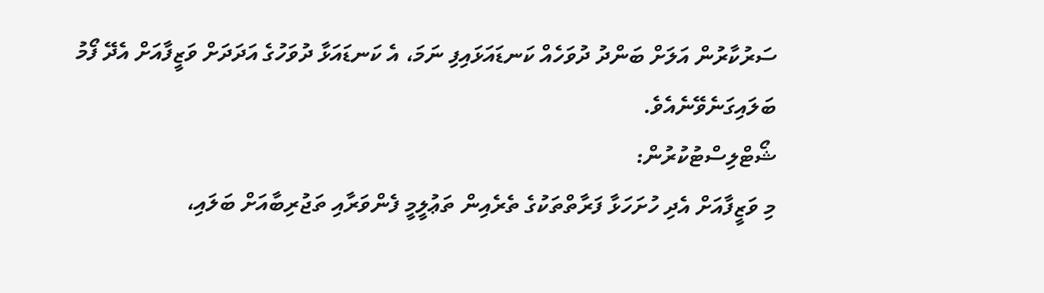ސަރުކާރުން އަލަށް ބަންދު ދުވަހެއް ކަނޑައަޅައިފި ނަމަ، އެ ކަނޑައަޅާ ދުވަހުގެ އަދަދަށް ވަޒީފާއަށް އެދޭ ފޯމު ބަލައިގަނެވޭނެއެވެ.
ޝޯޓްލިސްޓުކުރުން:
މި ވަޒީފާއަށް އެދި ހުށަހަޅާ ފަރާތްތަކުގެ ތެރެއިން ތަޢުލީމީ ފެންވަރާއި ތަޖުރިބާއަށް ބަލައި،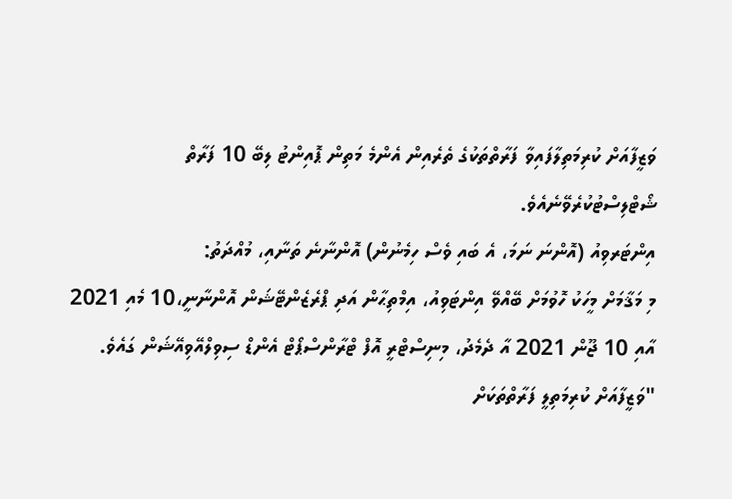ވަޒީފާއަށް ކުރިމަތިލާފައިވާ ފަރާތްތަކުގެ ތެރެއިން އެންމެ މަތިން ޕޮއިންޓު ލިބޭ 10 ފަރާތް ޝޯޓްލިސްޓުކުރެވޭނެއެވެ.
އިންޓަރވިއު (އޮންނަ ނަމަ، އެ ބައި ވެސް ހިމެނުން) އޮންނާނެ ތަނާއި، މުއްދަތު:
މި މަޤާމަށް މީހަކު ހޮވުމަށް ބޭއްވޭ އިންޓަވިއު، އިމްތިޙާން އަދި ޕްރެޒެންޓޭޝަން އޮންނާނީ،10 މެއި 2021 އާއި 10 ޖޫން 2021 އާ ދެމެދު، މިނިސްޓްރީ އޮފް ޓްރާންސްޕޯޓް އެންޑް ސިވިލްއޭވިއޭޝަން ގައެވެ.
"ވަޒީފާއަށް ކުރިމަތިލީ ފަރާތްތަކަށް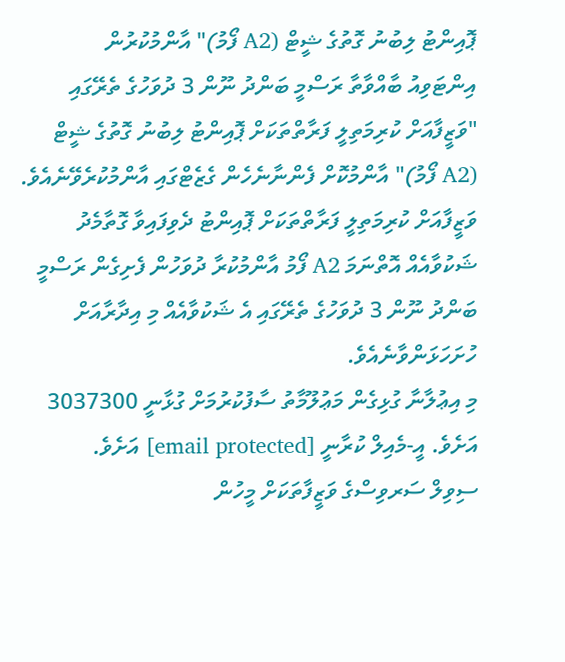ޕޮއިންޓު ލިބުނު ގޮތުގެ ޝީޓް (A2 ފޯމު)" އާންމުކުރުން
އިންޓަވިއު ބާއްވާތާ ރަސްމީ ބަންދު ނޫން 3 ދުވަހުގެ ތެރޭގައި "ވަޒީފާއަށް ކުރިމަތިލީ ފަރާތްތަކަށް ޕޮއިންޓު ލިބުނު ގޮތުގެ ޝީޓް (A2 ފޯމު)" އާންމުކޮށް ފެންނާނެހެން ގެޒެޓްގައި އާންމުކުރެވޭނެއެވެ. ވަޒީފާއަށް ކުރިމަތިލީ ފަރާތްތަކަށް ޕޮއިންޓު ދެވިފައިވާ ގޮތާމެދު ޝަކުވާއެއް އޮތްނަމަ A2 ފޯމު އާންމުކުރާ ދުވަހުން ފެށިގެން ރަސްމީ ބަންދު ނޫން 3 ދުވަހުގެ ތެރޭގައި އެ ޝަކުވާއެއް މި އިދާރާއަށް ހުށަހަޅަންވާނެއެވެ.
މި އިޢުލާނާ ގުޅިގެން މަޢުލޫމާތު ސާފުކުރުމަށް ގުޅާނީ 3037300 އަށެވެ. އީ-މެއިލް ކުރާނީ [email protected] އަށެވެ.
ސިވިލް ސަރވިސްގެ ވަޒީފާތަކަށް މީހުން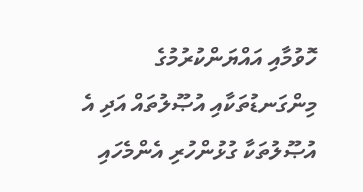ހޮވުމާއި އައްޔަންކުރުމުގެ މިންގަނޑުތަކާއި އުޞޫލުތައް އަދި އެ އުޞޫލުތަކާ ގުޅުންހުރި އެންމެހައި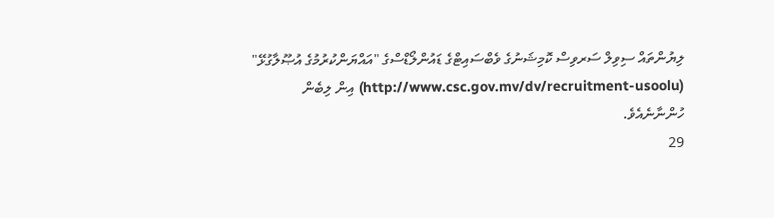ލިޔުންތައް ސިވިލް ސަރވިސް ކޮމިޝަނުގެ ވެބްސައިޓްގެ ޑައުންލޯޑްސްގެ "އައްޔަންކުރުމުގެ އުޞޫލާގުޅޭ" (http://www.csc.gov.mv/dv/recruitment-usoolu) އިން ލިބެން ހުންނާނެއެވެ.
29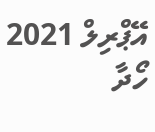އޭޕްރިލް 2021
ހޯދާ